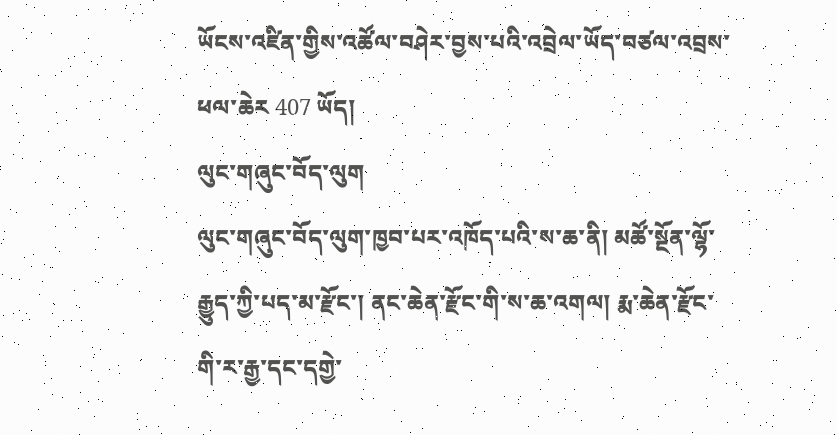ཡོངས་འཛིན་གྱིས་འཚོལ་བཤེར་བྱས་པའི་འབྲེལ་ཡོད་བཙལ་འབྲས་ཕལ་ཆེར 407 ཡོད།
ལུང་གཞུང་བོད་ལུག
ལུང་གཞུང་བོད་ལུག་ཁྱབ་པར་འཁོད་པའི་ས་ཆ་ནི། མཚོ་སྔོན་ལྷོ་རྒྱུད་ཀྱི་པད་མ་རྫོང་། ནང་ཆེན་རྫོང་གི་ས་ཆ་འགལ། རྨ་ཆེན་རྫོང་གི་ར་རྒྱ་དང་དགྱེ་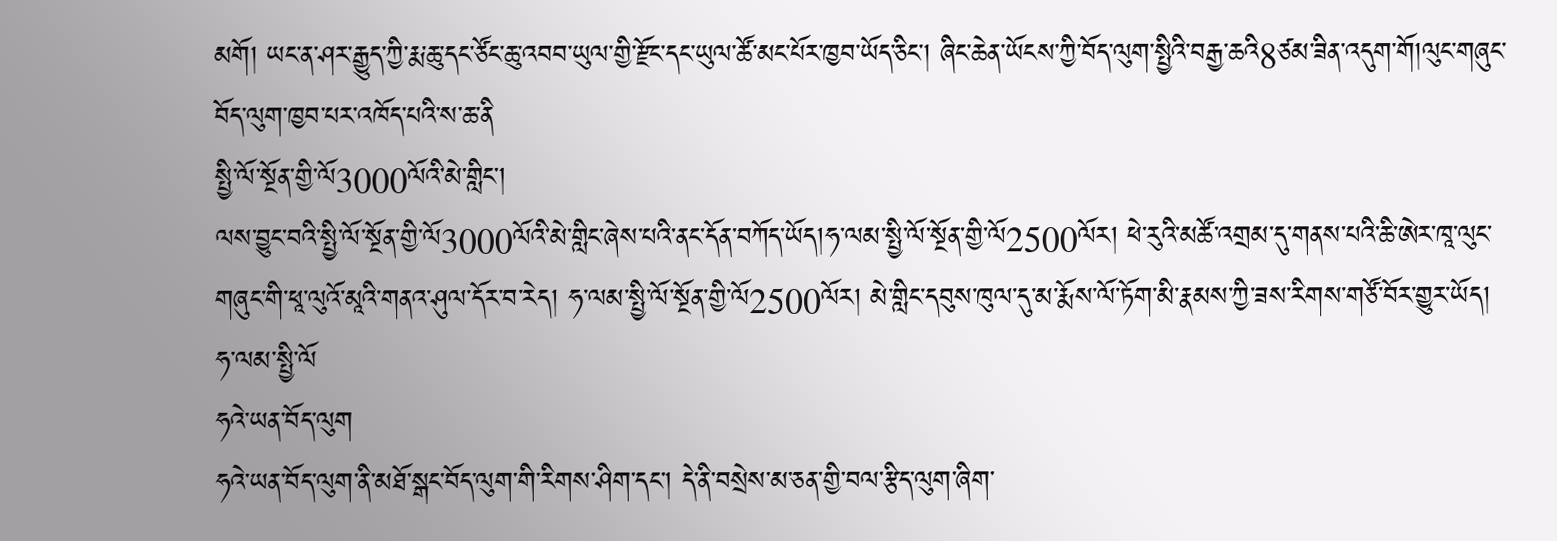མགོ། ཡང་ན་ཤར་རྒྱུད་ཀྱི་རྨ་ཆུ་དང་ཙོང་ཆུ་འབབ་ཡུལ་གྱི་རྫོང་དང་ཡུལ་ཚོ་མང་པོར་ཁྱབ་ཡོད་ཅིང་། ཞིང་ཆེན་ཡོངས་ཀྱི་བོད་ལུག་སྤྱིའི་བརྒྱ་ཆའི8ཙམ་ཟིན་འདུག་གོ།ལུང་གཞུང་བོད་ལུག་ཁྱབ་པར་འཁོད་པའི་ས་ཆ་ནི
སྤྱི་ལོ་སྔོན་གྱི་ལོ3000ལོའི་མེ་གླིང་།
ལས་བྱུང་བའི་སྤྱི་ལོ་སྔོན་གྱི་ལོ3000ལོའི་མེ་གླིང་ཞེས་པའི་ནང་དོན་བཀོད་ཡོད།ཧ་ལམ་སྤྱི་ལོ་སྔོན་གྱི་ལོ2500ལོར། ཕེ་རུའི་མཚོ་འགྲམ་དུ་གནས་པའི་ཆི་ཨེར་ཁཱ་ལུང་གཞུང་གི་ཕཱ་ལུའོ་མཱའི་གནའ་ཤུལ་དོར་བ་རེད། ཧ་ལམ་སྤྱི་ལོ་སྔོན་གྱི་ལོ2500ལོར། མེ་གླིང་དབུས་ཁུལ་དུ་མ་རྨོས་ལོ་ཏོག་མི་རྣམས་ཀྱི་ཟས་རིགས་གཙོ་བོར་གྱུར་ཡོད། ཧ་ལམ་སྤྱི་ལོ
ཧའེ་ཡན་བོད་ལུག
ཧའེ་ཡན་བོད་ལུག་ནི་མཐོ་སྒང་བོད་ལུག་གི་རིགས་ཤིག་དང་། དེ་ནི་བསྲེས་མ་ཅན་གྱི་བལ་རྩིད་ལུག་ཞིག་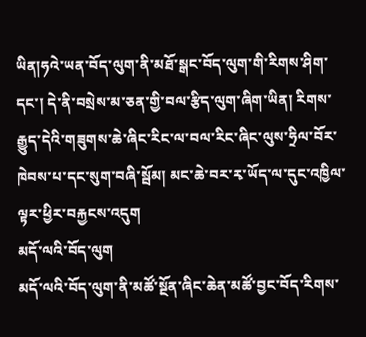ཡིན།ཧའེ་ཡན་བོད་ལུག་ནི་མཐོ་སྒང་བོད་ལུག་གི་རིགས་ཤིག་དང་། དེ་ནི་བསྲེས་མ་ཅན་གྱི་བལ་རྩིད་ལུག་ཞིག་ཡིན། རིགས་རྒྱུད་དེའི་གཟུགས་ཆེ་ཞིང་རིང་ལ་བལ་རིང་ཞིང་ལུས་ཧྲིལ་བོར་ཁེབས་པ་དང་སུག་བཞི་སྦོམ། མང་ཆེ་བར་རྭ་ཡོད་ལ་དུང་འཁྱིལ་ལྟར་ཕྱིར་བརྐྱངས་འདུག
མདོ་ལའི་བོད་ལུག
མདོ་ལའི་བོད་ལུག་ནི་མཚོ་སྔོན་ཞིང་ཆེན་མཚོ་བྱང་བོད་རིགས་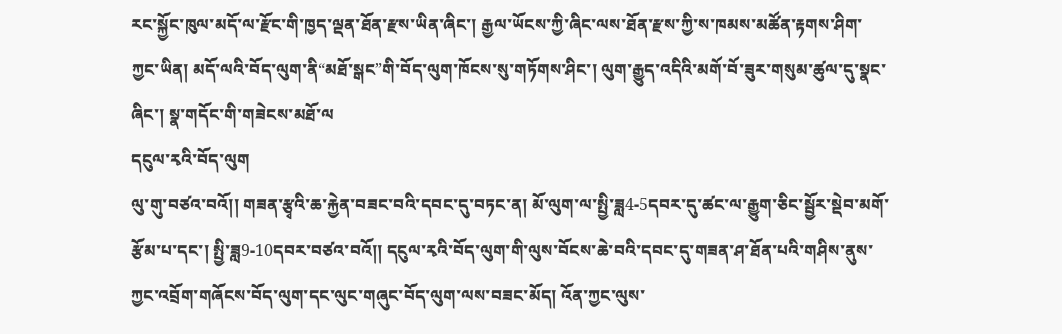རང་སྐྱོང་ཁུལ་མདོ་ལ་རྫོང་གི་ཁྱད་ལྡན་ཐོན་རྫས་ཡིན་ཞིང་། རྒྱལ་ཡོངས་ཀྱི་ཞིང་ལས་ཐོན་རྫས་ཀྱི་ས་ཁམས་མཚོན་རྟགས་ཤིག་ཀྱང་ཡིན། མདོ་ལའི་བོད་ལུག་ནི“མཐོ་སྒང”གི་བོད་ལུག་ཁོངས་སུ་གཏོགས་ཤིང་། ལུག་རྒྱུད་འདིའི་མགོ་བོ་ཟུར་གསུམ་ཚུལ་དུ་སྣང་ཞིང་། སྣ་གདོང་གི་གཟེངས་མཐོ་ལ
དངུལ་རྭའི་བོད་ལུག
ལུ་གུ་བཙའ་བའོ།། གཟན་རྩྭའི་ཆ་རྐྱེན་བཟང་བའི་དབང་དུ་བཏང་ན། མོ་ལུག་ལ་སྤྱི་ཟླ4-5དབར་དུ་ཚང་ལ་རྒྱུག་ཅིང་སྦྱོར་སྡེབ་མགོ་རྩོམ་པ་དང་། སྤྱི་ཟླ9-10དབར་བཙའ་བའོ།། དངུལ་རྭའི་བོད་ལུག་གི་ལུས་བོངས་ཆེ་བའི་དབང་དུ་གཟན་ཤ་ཐོན་པའི་གཤིས་ནུས་ཀྱང་འབྲོག་གཞོངས་བོད་ལུག་དང་ལུང་གཞུང་བོད་ལུག་ལས་བཟང་མོད། འོན་ཀྱང་ལུས་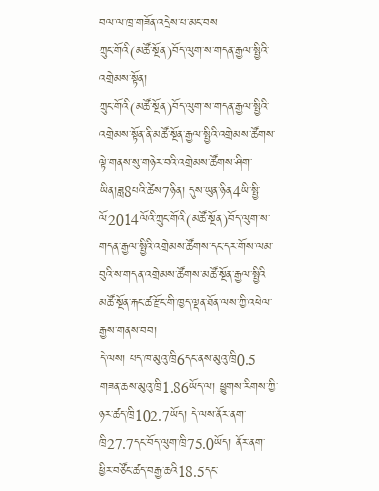བལ་ལ་ཁྲ་གཟོན་འདྲེས་པ་མང་བས
ཀྲུང་གོའི(མཚོ་སྔོན)བོད་ལུག་ས་གདན་རྒྱལ་སྤྱིའི་འགྲེམས་སྟོན།
ཀྲུང་གོའི(མཚོ་སྔོན)བོད་ལུག་ས་གདན་རྒྱལ་སྤྱིའི་འགྲེམས་སྟོན་ནི་མཚོ་སྔོན་རྒྱལ་སྤྱིའི་འགྲེམས་ཚོགས་ལྟེ་གནས་སུ་གཉེར་བའི་འགྲེམས་ཚོགས་ཤིག་ཡིན།ཟླ8པའི་ཚེས7ཉིན། དུས་ཡུན་ཉིན4ཡི་སྤྱི་ལོ2014ལོའི་ཀྲུང་གོའི(མཚོ་སྔོན)བོད་ལུག་ས་གདན་རྒྱལ་སྤྱིའི་འགྲེམས་ཚོགས་དང་དར་གོས་ལམ་བུའི་ས་གདན་འགྲེམས་ཚོགས་མཚོ་སྔོན་རྒྱལ་སྤྱིའི
མཚོ་སྔོན་རྐང་ཚ་རྫོང་གི་ཁྱད་ལྡན་ཐོན་ལས་ཀྱི་འཕེལ་རྒྱས་གནས་བབ།
དེ་ལས། པད་ཁ་མུའུ་ཁྲི6དང་ནས་མུའུ་ཁྲི0.5 གཟན་ཆས་མུའུ་ཁྲི1.86ཡོད་ལ། ཕྱུགས་རིགས་ཀྱི་ཉར་ཚད་ཁྲི102.7ཡོད། དེ་ལས་ནོར་ནག་ཁྲི27.7དང་བོད་ལུག་ཁྲི75.0ཡོད། ནོར་ནག་ཕྱིར་བཙོང་ཚད་བརྒྱ་ཆའི18.5དང་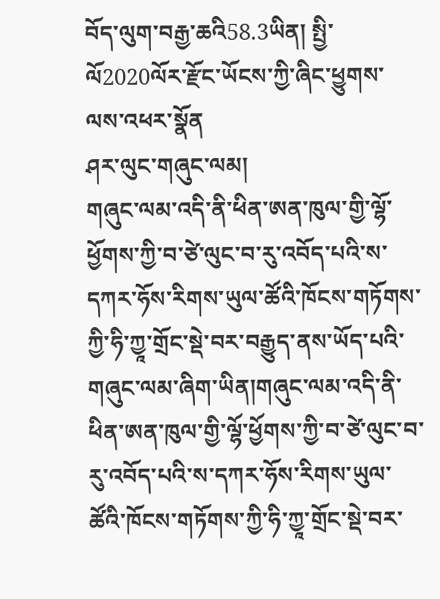བོད་ལུག་བརྒྱ་ཆའི58.3ཡིན། སྤྱི་ལོ2020ལོར་རྫོང་ཡོངས་ཀྱི་ཞིང་ཕྱུགས་ལས་འཕར་སྣོན
ཤར་ལུང་གཞུང་ལམ།
གཞུང་ལམ་འདི་ནི་ཕིན་ཨན་ཁུལ་གྱི་ལྷོ་ཕྱོགས་ཀྱི་བ་ཙེ་ལུང་བ་རུ་འབོད་པའི་ས་དཀར་ཧོས་རིགས་ཡུལ་ཚོའི་ཁོངས་གཏོགས་ཀྱི་ཧི་ཀྱཱ་གྲོང་སྡེ་བར་བརྒྱུད་ནས་ཡོད་པའི་གཞུང་ལམ་ཞིག་ཡིན།གཞུང་ལམ་འདི་ནི་ཕིན་ཨན་ཁུལ་གྱི་ལྷོ་ཕྱོགས་ཀྱི་བ་ཙེ་ལུང་བ་རུ་འབོད་པའི་ས་དཀར་ཧོས་རིགས་ཡུལ་ཚོའི་ཁོངས་གཏོགས་ཀྱི་ཧི་ཀྱཱ་གྲོང་སྡེ་བར་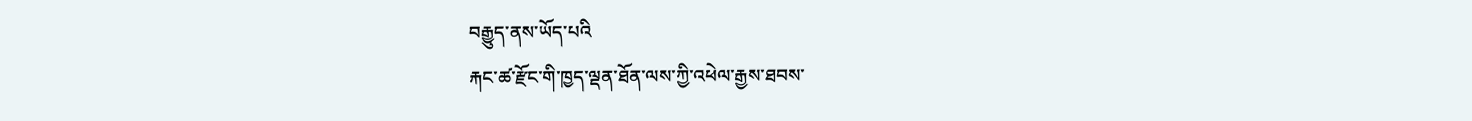བརྒྱུད་ནས་ཡོད་པའི
རྐང་ཚ་རྫོང་གི་ཁྱད་ལྡན་ཐོན་ལས་ཀྱི་འཕེལ་རྒྱས་ཐབས་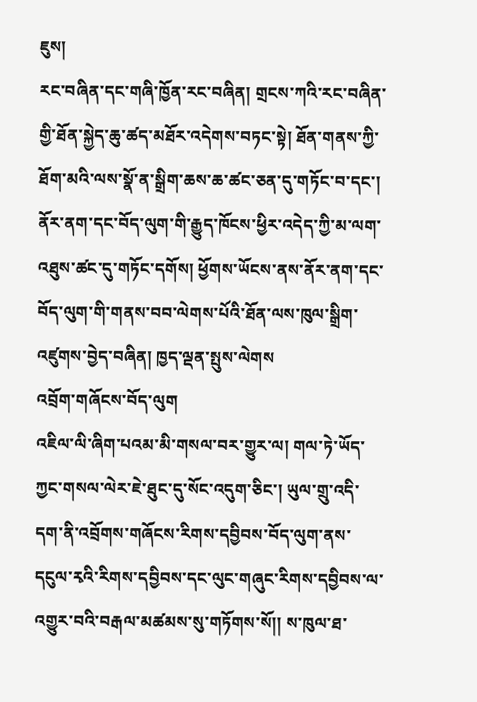ཇུས།
རང་བཞིན་དང་གཞི་ཁྱོན་རང་བཞིན། གྲངས་ཀའི་རང་བཞིན་གྱི་ཐོན་སྐྱེད་ཆུ་ཚད་མཐོར་འདེགས་བཏང་སྟེ། ཐོན་གནས་ཀྱི་ཐོག་མའི་ལས་སྣོ་ན་སྒྲིག་ཆས་ཆ་ཚང་ཅན་དུ་གཏོང་བ་དང་། ནོར་ནག་དང་བོད་ལུག་གི་རྒྱུད་ཁོངས་ཕྱིར་འདེད་ཀྱི་མ་ལག་འཐུས་ཚང་དུ་གཏོང་དགོས། ཕྱོགས་ཡོངས་ནས་ནོར་ནག་དང་བོད་ལུག་གི་གནས་བབ་ལེགས་པོའི་ཐོན་ལས་ཁུལ་སྒྲིག་འཛུགས་བྱེད་བཞིན། ཁྱད་ལྡན་སྤུས་ལེགས
འབྲོག་གཞོངས་བོད་ལུག
འཇིལ་ལི་ཞིག་པའམ་མི་གསལ་བར་གྱུར་ལ། གལ་ཏེ་ཡོད་ཀྱང་གསལ་ལེར་ཇེ་ཐུང་དུ་སོང་འདུག་ཅིང་། ཡུལ་གྲུ་འདི་དག་ནི་འབྲོགས་གཞོངས་རིགས་དབྱིབས་བོད་ལུག་ནས་དངུལ་རྭའི་རིགས་དབྱིབས་དང་ལུང་གཞུང་རིགས་དབྱིབས་ལ་འགྱུར་བའི་བརྒལ་མཚམས་སུ་གཏོགས་སོ།། ས་ཁུལ་ཐ་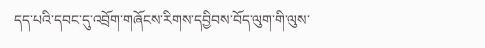དད་པའི་དབང་དུ་འབྲོག་གཞོངས་རིགས་དབྱིབས་བོད་ལུག་གི་ལུས་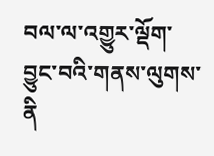བལ་ལ་འགྱུར་ལྡོག་བྱུང་བའི་གནས་ལུགས་ནི